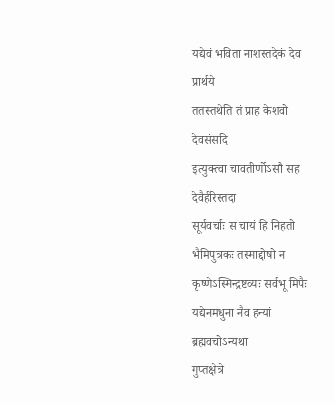यद्येवं भविता नाशस्तदेकं देव प्रार्थये
ततस्तथेति तं प्राह केशवो देवसंसदि
इत्युक्त्वा चावतीर्णोऽसौ सह देवैर्हरिस्तदा
सूर्यवर्चाः स चायं हि निहतो भैमिपुत्रकः तस्माद्दोषो न कृष्णेऽस्मिन्द्रष्टव्यः सर्वभू मिपैः
यद्येनमधुना नैव हन्यां ब्रह्मवचोऽन्यथा
गुप्तक्षेत्रे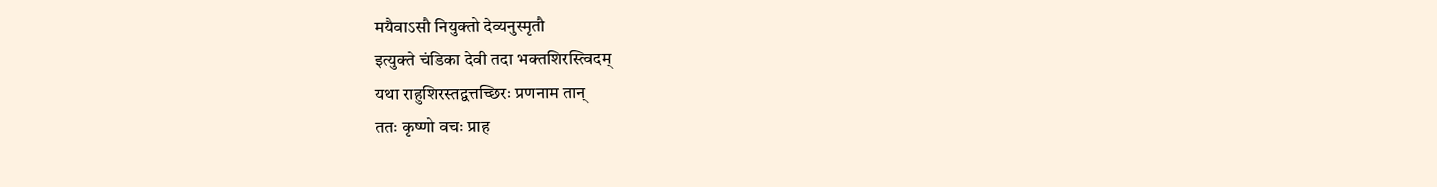मयैवाऽसौ नियुक्तो देव्यनुस्मृतौ
इत्युक्ते चंडिका देवी तदा भक्तशिरस्त्विदम्
यथा राहुशिरस्तद्वत्तच्छिरः प्रणनाम तान्
ततः कृष्णो वचः प्राह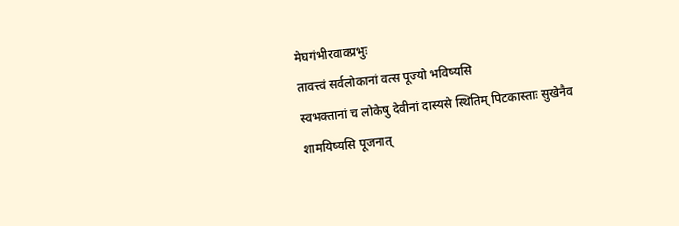मेघगंभीरवाक्प्रभुः
तावत्त्वं सर्वलोकानां वत्स पूज्यो भविष्यसि
स्वभक्तानां च लोकेषु देवीनां दास्यसे स्थितिम् पिटकास्ताः सुखेनैव शामयिष्यसि पूजनात्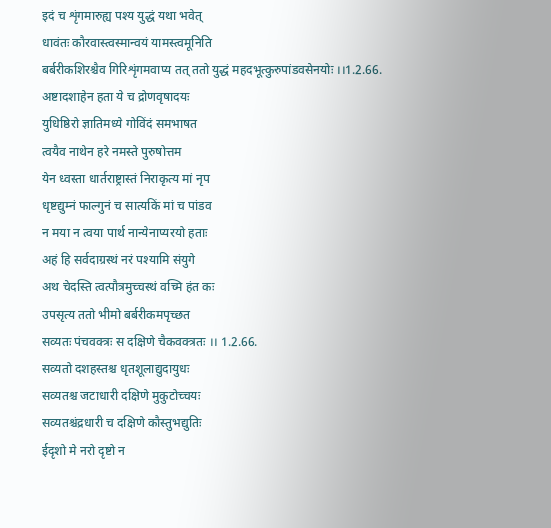इदं च शृंगमारुह्य पश्य युद्धं यथा भवेत्
धावंतः कौरवास्त्वस्मान्वयं यामस्त्वमूनिति
बर्बरीकशिरश्चैव गिरिशृंगमवाप्य तत् ततो युद्धं महदभूत्कुरुपांडवसेनयोः ।।1.2.66.
अष्टादशाहेन हता ये च द्रोणवृषादयः
युधिष्ठिरो ज्ञातिमध्ये गोविंदं समभाषत
त्वयैव नाथेन हरे नमस्ते पुरुषोत्तम
येन ध्वस्ता धार्तराष्ट्रास्तं निराकृत्य मां नृप
धृष्टद्युम्नं फाल्गुनं च सात्यकिं मां च पांडव
न मया न त्वया पार्थ नान्येनाप्यरयो हताः
अहं हि सर्वदाग्रस्थं नरं पश्यामि संयुगे
अथ चेदस्ति त्वत्पौत्रमुच्चस्थं वच्मि हंत कः
उपसृत्य ततो भीमो बर्बरीकमपृच्छत
सव्यतः पंचवक्त्रः स दक्षिणे चैकवक्त्रतः ।। 1.2.66.
सव्यतो दशहस्तश्च धृतशूलाद्युदायुधः
सव्यतश्च जटाधारी दक्षिणे मुकुटोच्चयः
सव्यतश्चंद्रधारी च दक्षिणे कौस्तुभद्युतिः
ईदृशो मे नरो दृष्टो न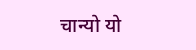चान्यो यो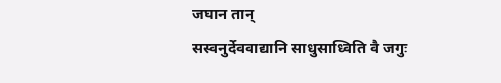जघान तान्
सस्वनुर्देववाद्यानि साधुसाध्विति वै जगुः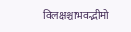विलक्षश्चाभवद्भीमो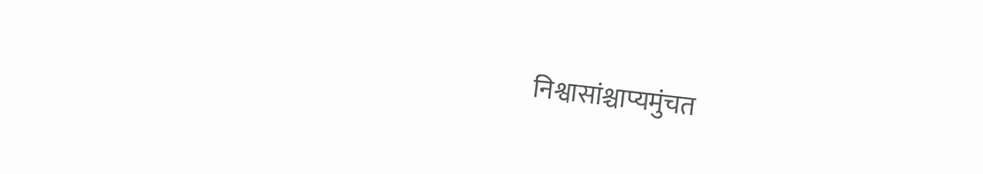निश्वासांश्चाप्यमुंचत